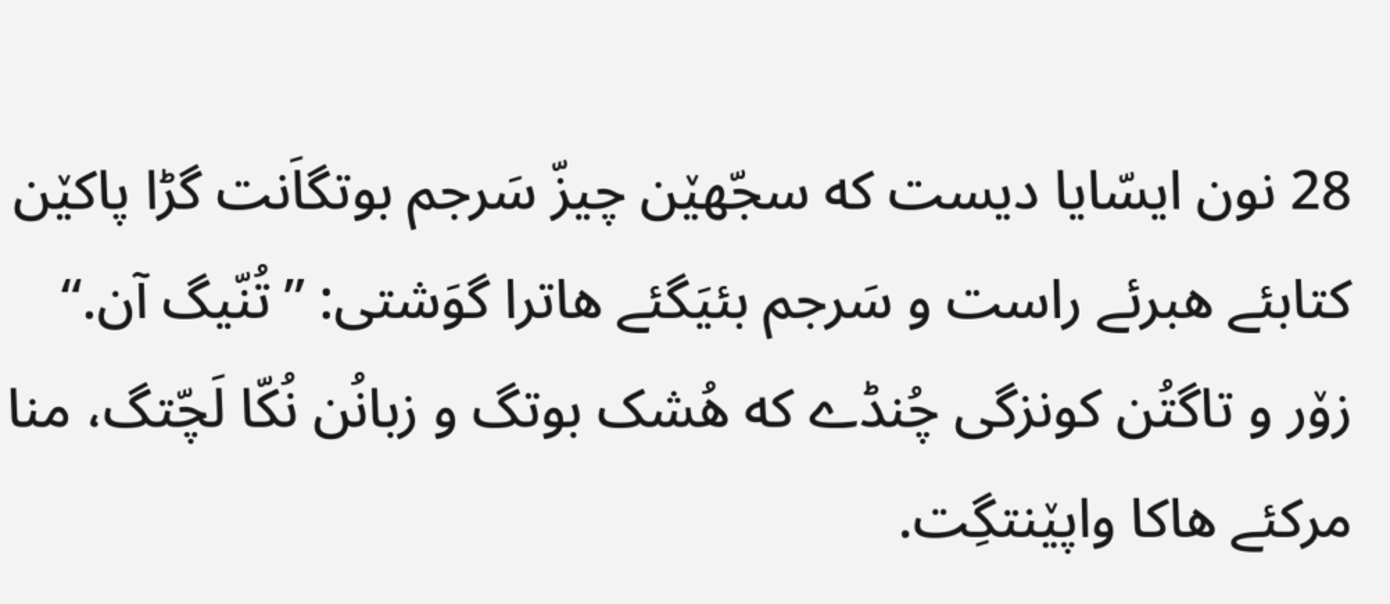28 نون ایسّایا دیست که سجّهێن چیزّ سَرجم بوتگاَنت گڑا پاکێن کتابئے هبرئے راست و سَرجم بئیَگئے هاترا گوَشتی: ”تُنّیگ آن.“
زۆر و تاگتُن کونزگی چُنڈے که هُشک بوتگ و زبانُن نُکّا لَچّتگ، منا مرکئے هاکا واپێنتگِت.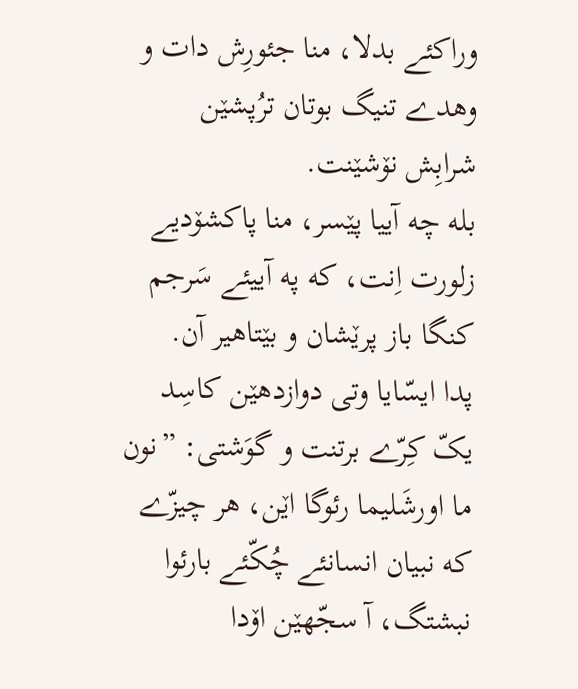وراکئے بدلا، منا جئورِش دات و وهدے تنیگ بوتان ترُپشێن شرابِش نۆشێنت.
بله چه آییا پێسر، منا پاکشۆدیے زلورت اِنت، که په آییئے سَرجم کنگا باز پرێشان و بێتاهیر آن.
پدا ایسّایا وتی دوازدهێن کاسِد یکّ کِرّے برتنت و گوَشتی: ”نون ما اورشَلیما رئوگا اێن، هر چیزّے که نبیان انسانئے چُکّئے بارئوا نبشتگ، آ سجّهێن اۆدا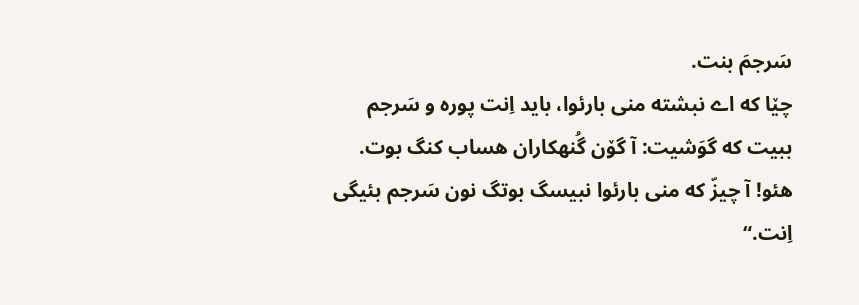سَرجمَ بنت.
چێا که اے نبشته منی بارئوا، باید اِنت پوره و سَرجم ببیت که گوَشیت: آ گۆن گُنهکاران هساب کنگ بوت. هئو! آ چیزّ که منی بارئوا نبیسگ بوتگ نون سَرجم بئیگی اِنت.“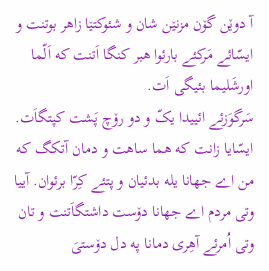آ دوێن گۆن مزنێن شان و شئوکتێا زاهر بوتنت و ایسّائے مَرکئے بارئوا هبر کنگا اَتنت که اَلّما اورشَلیما بئیگی اَت.
سَرگوَزئے ائییدا یکّ و دو رۆچ پَشت کپتگاَت. ایسّایا زانت که هما ساهت و دمان آتکگ که من اے جهانا یله بدئیان و پتئے کِرّا برئوان. آییا وتی مردم اے جهانا دۆست داشتگاَتنت و تان وتی اُمرئے آهِری دمانا په دل دۆستیَ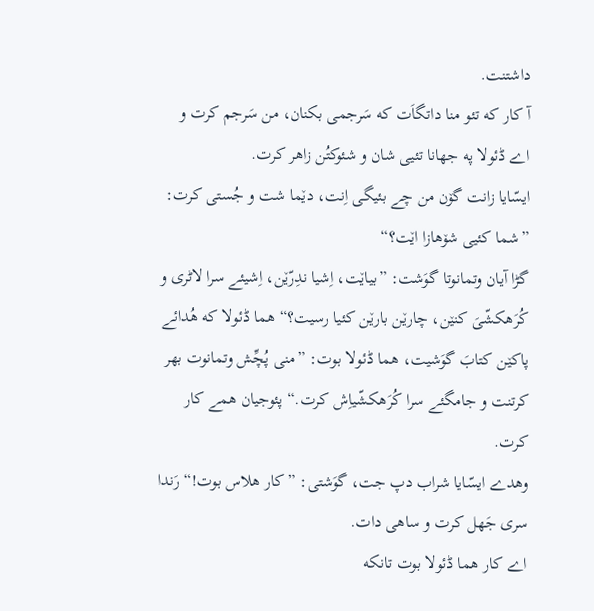داشتنت.
آ کار که تئو منا داتگاَت که سَرجمی بکنان، من سَرجم کرت و اے ڈئولا په جهانا تئیی شان و شئوکتُن زاهر کرت.
ایسّایا زانت گۆن من چے بئیگی اِنت، دێما شت و جُستی کرت: ”شما کئیی شۆهازا اێت؟“
گڑا آیان وتمانوتا گوَشت: ”بیاێت، اِشیا ندِرّێن، اِشیئے سرا لاٹری و کُرَهکشّیَ کنێن، چارێن بارێن کئیا رسیت؟“ هما ڈئولا که هُدائے پاکێن کتابَ گوَشیت، هما ڈئولا بوت: ”منی پُچِّش وتمانوت بهر کرتنت و جامگئے سرا کُرَهکشّیاِش کرت.“ پئوجیان همے کار کرت.
وهدے ایسّایا شراب دپ جت، گوَشتی: ”کار هلاس بوت!“ رَندا سری جَهل کرت و ساهی دات.
اے کار هما ڈئولا بوت تانکه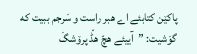پاکێن کتابئے اے هبر راست و سَرجم ببیت که گوَشیت: ”آییئے هچّ هڈّ پرۆشگَ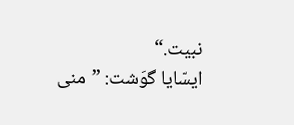نبیت.“
ایسّایا گوَشت: ”منی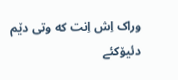وراک اِش اِنت که وتی دێم دئیۆکئے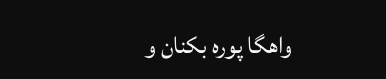واهگا پوره بکنان و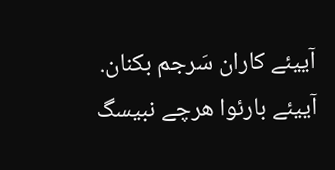آییئے کاران سَرجم بکنان.
آییئے بارئوا هرچے نبیسگ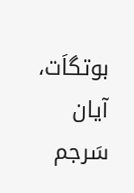بوتگاَت، آیان سَرجم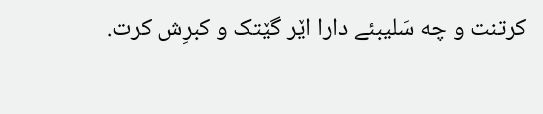کرتنت و چه سَلیبئے دارا اێر گێتک و کبرِش کرت.